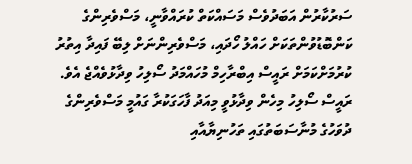ސަރުކާރުން އަބަދުވެސް މަސައްކަތް ކުރައްވާނީ، މަސްވެރިންގެ ކަންބޮޑުވުންތަކަށް ހައްލު ހޯދައި، މަސްވެރިންނަށް ލިބޭ ފައިދާ އިތުރު ކުރުމަށްކަމަށް ރައީސް އިބްރާހިމް މުހައްމަދު ސޯލިހު ވިދާޅުވެއްޖެ އެވެ.
ރައީސް ސޯލިހު މިހެން ވިދާޅުވީ މިއަދު ފާހަގަކުރާ ގައުމީ މަސްވެރިންގެ ދުވަހުގެ މުނާސަބަތުގައި ތަހުނިޔާއާއި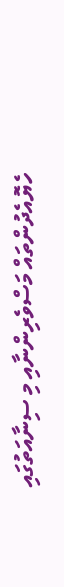ހެޔޮއެދުންތައް މަސްވެރިންނާއި މި ސިނާއަތުގައި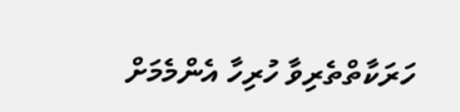ހަރަކާތްތެރިވާ ހުރިހާ އެންމެމަށް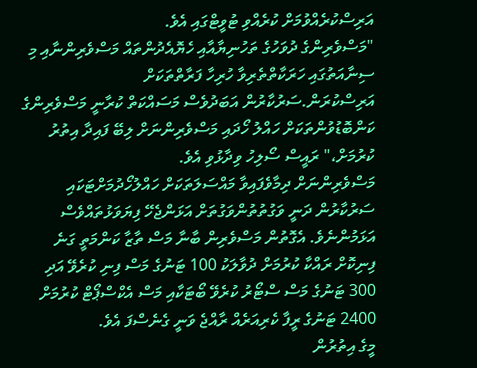އަރިސްކުރެއްވުމަށް ކުރެއްވި ޓުވީޓްގައި އެވެ.
"މަސްވެރިންގެ ދުވަހުގެ ތަހުނިޔާއާއި ހެޔޮއެދުންތައް މަސްވެރިންނާއި މި ސިނާއަތުގައި ހަރަކާތްތެރިވާ ހުރިހާ ފަރާތްތަކަށް އަރިސްކުރަން.ސަރުކާރުން އަބަދުވެސް މަސައްކަތް ކުރާނީ މަސްވެރިންގެ ކަންބޮޑުވުންތަކަށް ހައްލު ހޯދައި މަސްވެރިންނަށް ލިބޭ ފައިދާ އިތުރު ކުރުމަށް،" ރައީސް ސޯލިހު ވިދާޅުވި އެވެ.
މަސްވެރިންނަށް ދިމާވެފައިވާ މައްސަލަތަކަށް ހައްލުހޯދުމަށްޓަކައި ސަރުކާރުން ދަނީ ވަގުތުތުންވަގުތަށް އަޅަންޖެހޭ ފިޔަވަޅުތައްވެސް އަޅަމުންނެވެ. އެގޮތުން މަސްވެރިން ބާނާ މަސް ތާޒާ ކަންމަތީ ގަނެ ފިނިކޮށް ރައްކާ ކުރުމަށް ދުވާލަކު 100 ޓަނުގެ މަސް ފިނި ކުރެވޭ އަދި 300 ޓަނުގެ މަސް ސްޓޯރު ކުރެވޭ ބޯޓަކާއި މަސް އެކްސްޕޯޓް ކުރުމަށް 2400 ޓަނުގެ ރީފާ ކެރިއަރެއް ރާއްޖެ ވަނީ ގެނެސްފަ އެވެ.
މީގެ އިތުރުން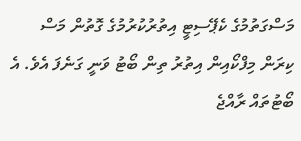މަސްގަތުމުގެ ކެޕޭސިޓީ އިތުރުކުރުމުގެ ގޮތުން މަސް ކިރަން މިފްކޯއިން އިތުރު ތިން ބޯޓު ވަނީ ގަނެފަ އެވެ. އެ ބޯޓުތައް ރާއްޖެ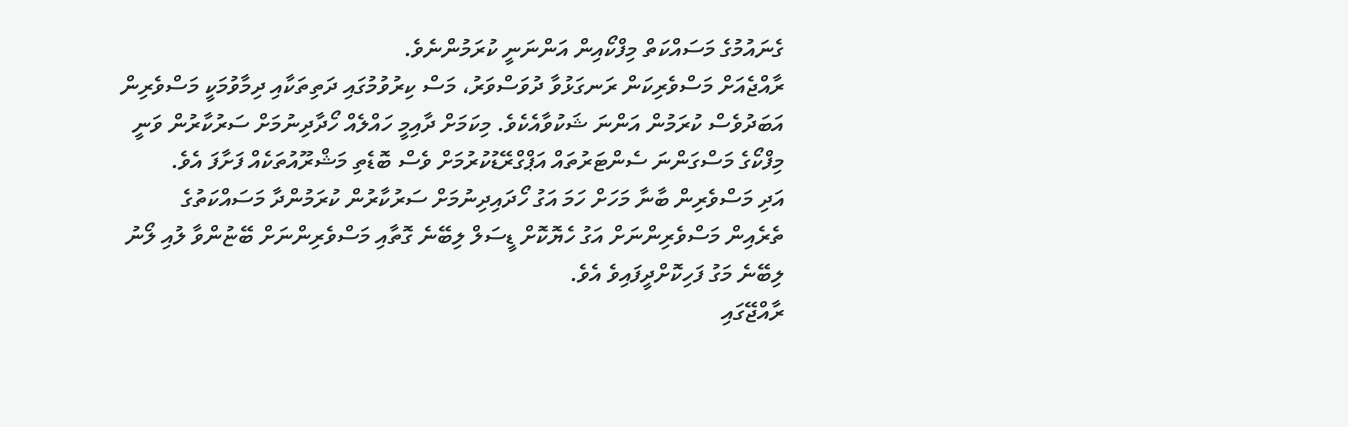ގެނައުމުގެ މަސައްކަތް މިފްކޯއިން އަންނަނީ ކުރަމުންނެވެ.
ރާއްޖެއަށް މަސްވެރިކަން ރަނގަޅުވާ ދުވަސްވަރު، މަސް ކިރުވުމުގައި ދަތިތަކާއި ދިމާވުމަކީ މަސްވެރިން އަބަދުވެސް ކުރަމުން އަންނަ ޝަކުވާއެކެވެ. މިކަމަށް ދާއިމީ ހައްލެއް ހޯދާދިނުމަށް ސަރުކާރުން ވަނީ މިފްކޯގެ މަސްގަންނަ ސެންޓަރުތައް އަޕްގްރޭޑުކުރުމަށް ވެސް ބޮޑެތި މަޝްރޫއުތަކެއް ފަށާފަ އެވެ.
އަދި މަސްވެރިން ބާނާ މަހަށް ހަމަ އަގު ހޯދައިދިނުމަށް ސަރުކާރުން ކުރަމުންދާ މަސައްކަތުގެ ތެރެއިން މަސްވެރިންނަށް އަގު ހެޔޮކޮށް ޑީސަލް ލިބޭނެ ގޮތާއި މަސްވެރިންނަށް ބޭޏުންވާ ލުއި ލޯނު ލިބޭނެ މަގު ފަހިކޮށްދީފައިވެ އެވެ.
ރާއްޖޭގައި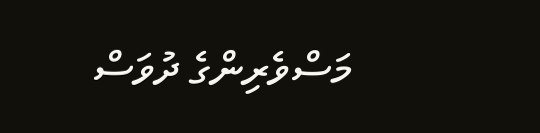މަސްވެރިންގެ ދުވަސް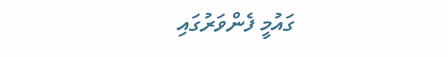ގައުމީ ފެންވަރުގައި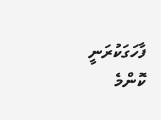ފާހަގަކުރަނީ ކޮންމެ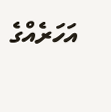އަހަރެއްގެ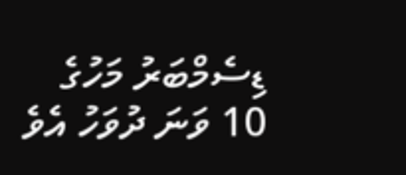ޑިސެމްބަރު މަހުގެ 10 ވަނަ ދުވަހު އެވެ